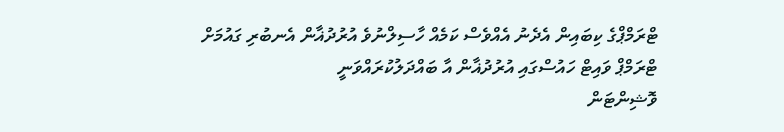ޓްރަމްޕްގެ ކިބައިން އެދެނު އެއްވެސް ކަމެއް ހާސިލްނުވެ އުރުދުޣާން އެނބުރި ގައުމަށް
ޓްރަމްޕް ވައިޓް ހައުސްގައި އުރުދުޣާން އާ ބައްދަލުކުރައްވަނީ
ވޮޝިންޓަން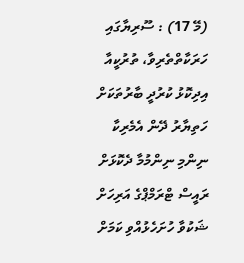(މޭ 17) : ސޫރިޔާގައި ހަރަކާތްތެރިވާ، ތުރުކީއާ އިދިކޮޅު ކުރުދީ ބާރުތަކަށް ހަތިޔާރު ދޭން އެމެރިކާ ނިންމި ނިންމުމާ ދެކޮޅަށް ރައީސް ޓްރަމްޕްގެ އަރިހަށް ޝަކުވާ ހުށަހެޅުއްވި ކަމަށް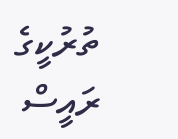ތުރުކީގެ ރައީސް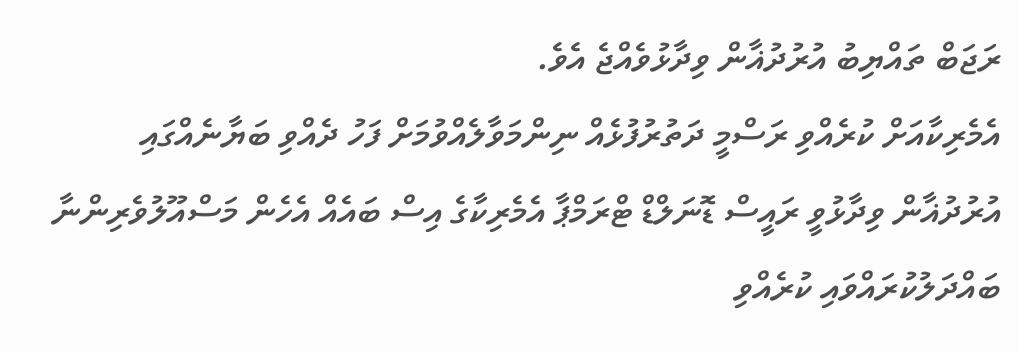ރަޖަބް ތައްޔިބު އުރުދުޣާން ވިދާޅުވެއްޖެ އެވެ.
އެމެރިކާއަށް ކުރެއްވި ރަސްމީ ދަތުރުފުޅެއް ނިންމަވާލެއްވުމަށް ފަހު ދެއްވި ބަޔާނެއްގައި އުރުދުޣާން ވިދާޅުވީ ރައީސް ޑޮނަލްޑް ޓްރަމްޕާ އެމެރިކާގެ އިސް ބައެއް އެހެން މަސްއޫލުވެރިންނާ ބައްދަލުކުރައްވައި ކުރެއްވި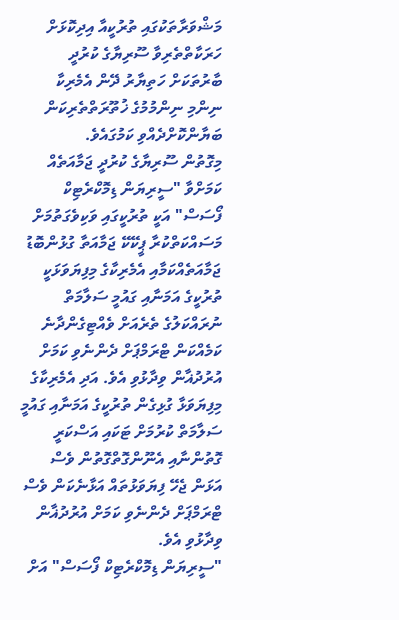މަޝްވަރާތަކުގައި ތުރުކީއާ އިދިކޮޅަށް ހަރަކާތްތެރިވާ ސޫރިޔާގެ ކުރުދީ ބާރުތަކަށް ހަތިޔާރު ދޭން އެމެރިކާ ނިންމި ނިންމުމުގެ ޚުތޫރަތްތެރިކަން ބަޔާންކޮށްދެއްވި ކަމުގައެވެ.
މިގޮތުން ސޫރިޔާގެ ކުރުދީ ޖަމާއަތެއް ކަމަށްވާ "ސީރިޔަން ޑިމޮކްރެޓިކް ފޯސަސް" އަކީ ތުރުކީގައި ވަކިވެގަތުމަށް މަސައްކަތްކުރާ ޕީކޭކޭ ޖަމާއަތާ ގުޅުންބޮޑު ޖަމާއަތެއްކަމާއި އެމެރިކާގެ މިފިޔަވަޅަކީ ތުރުކީގެ އަމަނާއި ގައުމީ ސަލާމަތް ނުރައްކަލުގެ ތެރެއަށް ވެއްޓިގެންދާނެ ކަމެއްކަން ޓްރަމްޕަށް ދެންނެވި ކަމަށް އުރުދުޣާން ވިދާޅުވި އެވެ. އަދި އެމެރިކާގެ މިފިޔަވަޅާ ގުޅިގެން ތުރުކީގެ އަމަނާއި ގައުމީ ސަލާމަތް ކުރުމަށް ޓަކައި އަސްކަރީ ގޮތުންނާއި އެނޫންގޮތްގޮތުން ވެސް އަޅަން ޖެހޭ ފިޔަވަޅުތައް އަޅާނެކަން ވެސް ޓްރަމްޕަށް ދެންނެވި ކަމަށް އުރުދުޣާން ވިދާޅުވި އެވެ.
"ސީރިޔަން ޑިމޮކްރެޓިކް ފޯސަސް" އަށް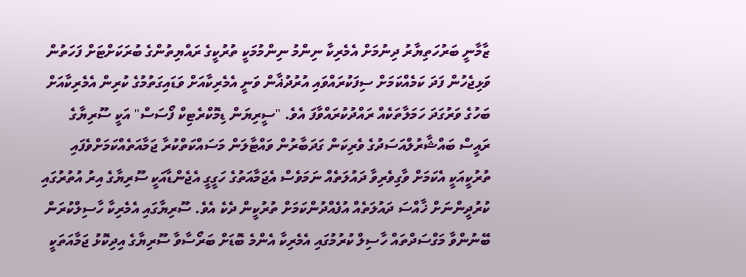ޒާމާނީ ބަރުހަތިޔާރު ދިނުމަށް އެމެރިކާ ނިންމު ނިންމުމަކީ ތުރުކީގެ ރައްޔިތުންގެ ބުރަކަށްޓަށް ފަހަތުން ވަޅިޖެހުން ފަދަ ކަމެއްކަމަށް ސިފަކުރައްވައި އުރުދުޣާން ވަނީ އެމެރިކާއަށް ވަޑައިގަތުމުގެ ކުރިން އެމެރިކާއަށް ބަހުގެ ވަރުގަދަ ހަމަލާތަކެއް ރައްދުކުރައްވާފަ އެވެ. "ސީރިޔަން ޑިމޮކްރެޓިކް ފޯސަސް" އަކީ ސޫރިޔާގެ ރައީސް ބައްޝާރުލްއަސަދުގެ ވެރިކަން ގަދަބާރުން ވައްޓާލަން މަސައްކަތްކުރާ ޖަމާއަތެއްކަމަށްވެފައި ތުރުކީއަކީ އެކަމަށް ވާގިވެރިވާ ދައުލަތެއް ނަމަވެސް އެޖަމާއަތުގެ ހަގީގީ އެޖެންޑާއަކީ ސޫރިޔާގެ އިރު އުތުރުގައި ކުރުދީންނަށް ޚާއްސަ ދައުލަތެއް އުފެއްދުންކަމަށް ތުރުކީން ދެކެ އެވެ. ސޫރިޔާގައި އެމެރިކާ ހާސިލްކުރަން ބޭނުންވާ މަގްސަދްތައް ހާސިލް ކުރުމުގައި އެމެރިކާ އެންމެ ބޮޑަށް ބަރޯސާވާ ސޫރިޔާގެ އިދިކޮޅު ޖަމާއަތަކީ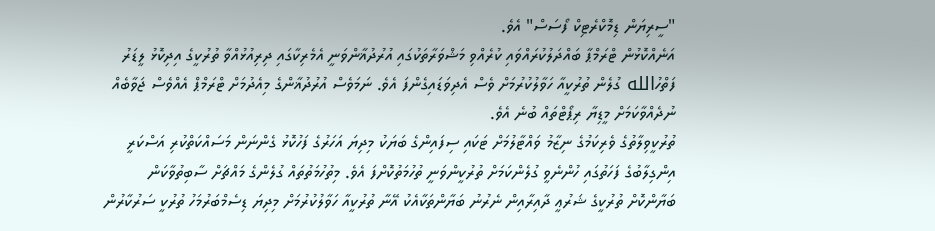"ސީރިޔަން ޑިމޮކްރެޓިކް ފޯސަސް" އެވެ.
އަނެއްކޮޅުން ޓްރަމްޕާ ބައްދަލުކުރައްވައި ކުރެއްވި މަޝްވަރާތަކުގައި އުރުދުޣާންވަނީ އެމެރިކާގައި ދިރިއުޅުއްވާ ތުރުކީގެ އިދިކޮޅު ލީޑަރު ފަތްހުالله ގުލެން ތުރުކީއާ ހަވާލުކުރުމަށް ވެސް އެދިވަޑައިގެންފަ އެވެ. ނަމަވެސް އުރުދުޣާންގެ މިއެދުމަށް ޓްރަމްޕް އެއްވެސް ޖަވާބެއް ނުދެއްވާކަމަށް މީޑިޔާ ރިޕޯޓްތައް ބުނެ އެވެ.
ތުރުކީވިލާތުގެ ވެރިކަމުގެ ނިޒާމު ވައްޓާލުމަށް ޓަކައި ސިފައިންގެ ބަޔަކު މިދިޔަ އަހަރުގެ ފަހުކޮޅު ގެންނަން މަސައްކަތްކުރި އަސްކަރީ އިންގިލާބުގެ ފަހަތުގައި ހުންނެވީ ގުލެންކަމަށް ތުރުކީންވަނީ ތުހުމަތުކޮށްފަ އެވެ. މިތުހުމަތުތައް ގުލެންގެ މައްޗަށް ސާބިތުވާކަން ބަޔާންކޮށް ތުރުކީގެ ޝަރުޢީ ދާއިރާއިން ނެރުނު ބަޔާންތަކާއެކު އޭނާ ތުރުކީއާ ހަވާލުކުރުމަށް މިދިޔަ ޑިސެމްބަރުމަހު ތުރުކީ ސަރުކާރުން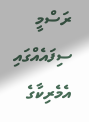ރަސްމީ ސިފައެއްގައި އެމެރިކާގެ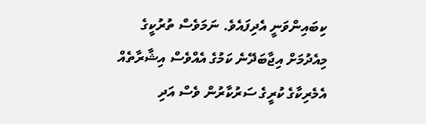ކިބައިންވަނީ އެދިފައެވެ. ނަމަވެސް ތުރުކީގެ މިއެދުމަށް އިޖާބަދޭނެ ކަމުގެ އެއްވެސް އިޝާރާތެއް އެމެރިކާގެ ކުރީގެ ސަރުކާރުން ވެސް އަދި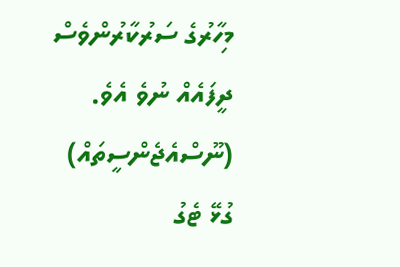މިހާރުގެ ސަރުކާރުންވެސް ދީފައެއް ނުވެ އެވެ. (ނޫސްއެޖެންސީތައް)
ގުޅޭ ޓެގު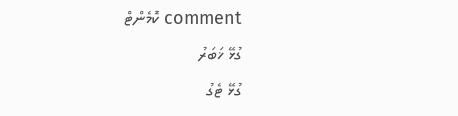comment ކޮމެންޓް
ގުޅޭ ޚަބަރު
ގުޅޭ ޓެގު